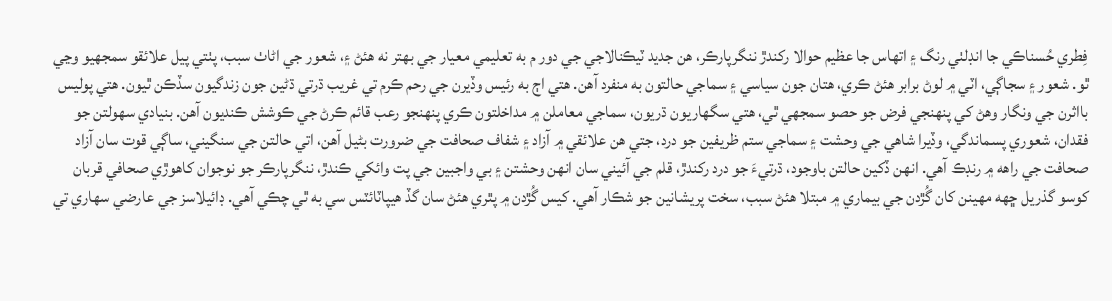فِطري حُسناڪي جا انڊلٺي رنگ ۽ اتهاس جا عظيم حوالا رکندڙ ننگرپارڪر، هن جديد ٽيڪنالاجي جي دور م به تعليمي معيار جي بهتر نه هئڻ ۽، شعور جي اڻاٺ سبب، پٺتي پيل علائقو سمجهيو وڃي ٿو. شعور ۽ سجاڳي، اٽي ۾ لوڻ برابر هئڻ ڪري، هتان جون سياسي ۽ سماجي حالتون به منفرد آهن. هتي اڄ به رئيس وڏيرن جي رحم ڪرم تي غريب ڌرتي ڌڻين جون زندگيون سڏڪن ٿيون. هتي پوليس بااثرن جي ونگار وهڻ کي پنهنجي فرض جو حصو سمجهي ٿي، هتي سگهاريون ڌريون، سماجي معاملن ۾ مداخلتون ڪري پنهنجو رعب قائم ڪرڻ جي ڪوشش ڪنديون آهن. بنيادي سهولتن جو فقدان، شعوري پسماندگي، وڏيرا شاهي جي وحشت ۽ سماجي ستم ظريفين جو درد، جتي هن علائقي ۾ آزاد ۽ شفاف صحافت جي ضرورت بڻيل آهن، اتي حالتن جي سنگيني، ساڳي قوت سان آزاد صحافت جي راهه ۾ رنڊڪ آهي. انهن ڏکين حالتن باوجود، ڌرتيءَ جو درد رکندڙ، قلم جي آئيني سان انهن وحشتن ۽ بي واجبين جي پت وائکي ڪندڙ، ننگرپارڪر جو نوجوان کاهوڙي صحافي قربان کوسو گذريل ڇهه مهينن کان گُڙدن جي بيماري ۾ مبتلا هئڻ سبب، سخت پريشانين جو شڪار آهي. کيس گُڙدن ۾ پٿري هئڻ سان گڏ هيپاٽائٽس سي به ٿي چڪي آهي. ڊائيلاسز جي عارضي سهاري تي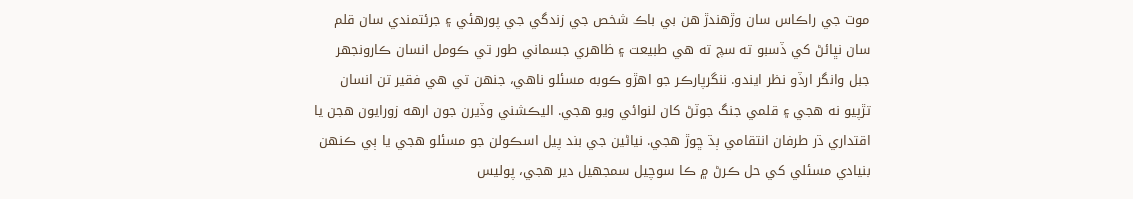موت جي راڪاس سان وڙهندڙ هن بي باڪ شخص جي زندگي جي پورهئي ۽ جرئتمندي سان قلم سان نڀائڻ کي ڏسبو ته سچ ته هي طبيعت ۽ ظاهري جسماني طور تي ڪومل انسان ڪارونجهر جبل وانگر ارڏو نظر ايندو. ننگرپارڪر جو اهڙو ڪوبه مسئلو ناهي، جنهن تي هي فقير تن انسان تڙپيو نه هجي ۽ قلمي جنگ جوٽڻ کان لنوائي ويو هجي. اليڪشني وڏيرن جون ارهه زورايون هجن يا اقتداري ڌر طرفان انتقامي ٻڌ ڇوڙ هجي. نياڻين جي بند پيل اسڪولن جو مسئلو هجي يا ٻي ڪنهن بنيادي مسئلي کي حل ڪرڻ ۾ ڪا سوچيل سمجهيل دير هجي، پوليس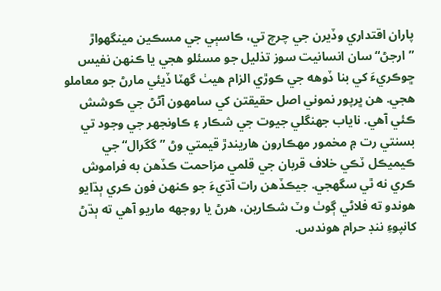پاران اقتداري وڏيرن جي چرچ تي، ڪاسٻي جي مسڪين مينگهواڙ ”ارجڻ“ سان انسانيت سوز تذليل جو مسئلو هجي يا ڪنهن نفيس ڇوڪريءَ کي بنا ڏوهه جي ڪوڙي الزام هيٺ گهٽا ڏيئي مارڻ جو معاملو هجي. هن ڀرپور نموني اصل حقيقتن کي سامهون آڻڻ جي ڪوشش ڪئي آهي. ناياب جهنگلي جيوت جي شڪار ۽ ڪاونجهر جي وجود تي بسنتي رت ۾ مخمور مهڪارون هاريندڙ قيمتي وڻ ”گگرال“ جي ڪيميڪل ٽڪي خلاف قربان جي قلمي مزاحمت ڪڏهن به فراموش ڪري نه ٿي سگهجي. جيڪڏهن رات آڌيءَ جو ڪنهن فون ڪري ٻڌايو هوندو ته فلاڻي ڳوٺ وٽ شڪارين، هرڻ يا روجهه ماريو آهي ته ٻڌڻ کانپوءِ ننڊ حرام هوندس.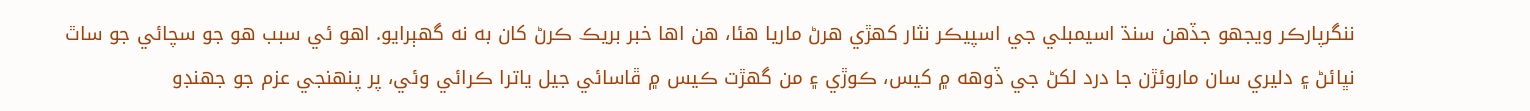ننگرپارڪر ويجهو جڏهن سنڌ اسيمبلي جي اسپيڪر نثار کهڙي هرڻ ماريا هئا، هن اها خبر بريڪ ڪرڻ کان به نه گهٻرايو. اهو ئي سبب هو جو سچائي جو ساٿ نڀائڻ ۽ دليري سان ماروئڙن جا درد لکڻ جي ڏوهه ۾ کيس، ڪوڙي ۽ من گهڙت ڪيس ۾ ڦاسائي جيل ياترا ڪرائي وئي، پر پنهنجي عزم جو جهنڊو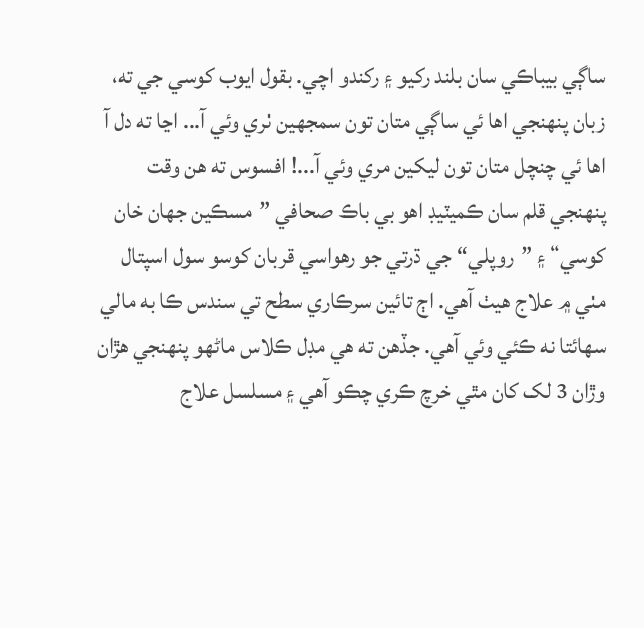ساڳي بيباڪي سان بلند رکيو ۽ رکندو اچي. بقول ايوب کوسي جي ته، زبان پنهنجي اها ئي ساڳي متان تون سمجهين ٺري وئي آ... اڃا ته دل آ اها ئي چنچل متان تون ليکين مري وئي آ...! افسوس ته هن وقت پنهنجي قلم سان ڪميٽيڊ اهو بي باڪ صحافي ”مسڪين جهان خان کوسي“ ۽ ”روپلي“ جي ڌرتي جو رهواسي قربان کوسو سول اسپتال مٺي ۾ علاج هيٺ آهي. اڄ تائين سرڪاري سطح تي سندس ڪا به مالي سهائتا نه ڪئي وئي آهي. جڏهن ته هي مڊل ڪلاس ماڻهو پنهنجي هڙان وڙان 3 لک کان مٿي خرچ ڪري چڪو آهي ۽ مسلسل علاج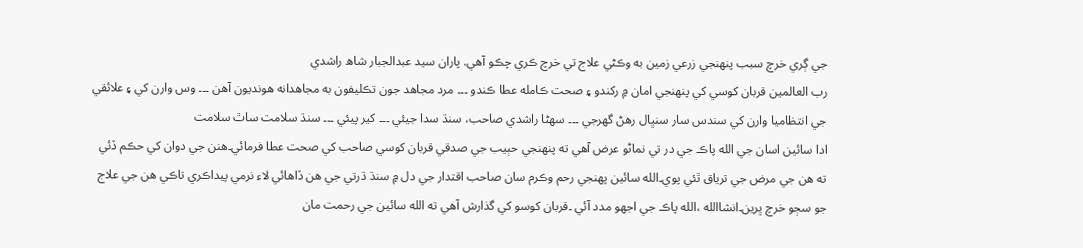جي ڳري خرچ سبب پنهنجي زرعي زمين به وڪڻي علاج تي خرچ ڪري چڪو آهي. پاران سيد عبدالجبار شاھ راشدي
رب العالمين قربان کوسي کي پنهنجي امان ۾ رکندو ۽ صحت ڪامله عطا ڪندو ۔۔۔ مرد مجاهد جون تڪليفون به مجاهدانه هونديون آهن ۔۔۔ وس وارن کي ۽ علائقي جي انتظاميا وارن کي سندس سار سنڀال رهڻ گهرجي ۔۔۔ سهڻا راشدي صاحب، سنڌ سدا جيئي ۔۔۔ کير پيئي ۔۔۔ سنڌ سلامت ساٿ سلامت
ادا سائين اسان جي الله پاڪ جي در تي نماڻو عرض آهي ته پنهنجي حٻيب جي صدقي قربان کوسي صاحب کي صحت عطا فرمائي۔هنن جي دوان کي حڪم ڏئي ته هن جي مرض جي ترياق ٿئي پوي۔الله سائين پهنجي رحم وڪرم سان صاحب اقتدار جي دل ۾ سنڌ ڌرتي جي هن ڏاهائي لاء نرمي پيداڪري تاڪي هن جي علاج جو سڄو خرچ ڀرين۔انشاالله ،الله پاڪ جي اجهو مدد آئي ۔قربان کوسو کي گذارش آهي ته الله سائين جي رحمت مان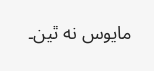مايوس نه ٿين۔